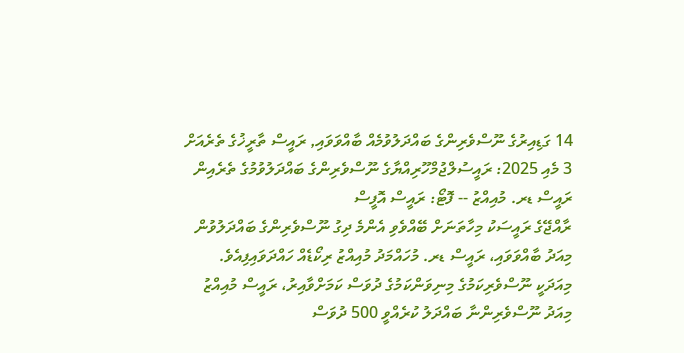14 ގަޑިއިރުގެ ނޫސްވެރިންގެ ބައްދަލުވުމެއް ބާއްވަވައި, ރައީސް ތާރީޚުގެ ތެރެއަށް
3 މެއި 2025: ރައީސުލްޖުމްހޫރިއްޔާގެ ނޫސްވެރިންގެ ބައްދަލުވުމުގެ ތެރެއިން ރައީސް ޑރ. މުއިއްޒު -- ފޮޓޯ: ރައީސް އޮފީސް
ރާއްޖޭގެ ރައީސަކު މިހާތަނަށް ބޭއްވެވި އެންމެ ދިގު ނޫސްވެރިންގެ ބައްދަލުވުން މިއަދު ބާއްވަވައި، ރައީސް ޑރ. މުހައްމަދު މުއިއްޒު ރިކޯޑެއް ހައްދަވައިފިއެވެ.
މިއަދަކީ ނޫސްވެރިކަމުގެ މިނިވަންކަމުގެ ދުވަސް ކަމަށްވާއިރު، ރައީސް މުއިއްޒު މިއަދު ނޫސްވެރިންނާ ބައްދަލު ކުރެއްވީ 500 ދުވަސް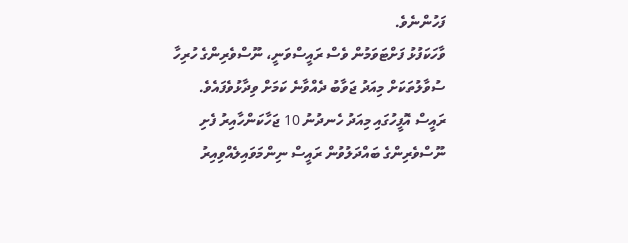ފަހުންނެވެ.
ވާހަކަފުޅު ފަށްޓަވަމުން ވެސް ރައީސްވަނީ، ނޫސްވެރިންގެ ހުރިހާ ސުވާލުތަކަށް މިއަދު ޖަވާބު ދެއްވާނެ ކަމަށް ވިދާޅުވެފައެވެ.
ރައީސް އޮފީހުގައި މިއަދު ހެނދުނު 10 ޖަހާކަންހާއިރު ފެށި ނޫސްވެރިންގެ ބައްދަލުވުން ރައީސް ނިންމަވައިލެއްވިއިރު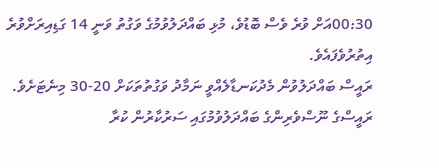00:30އަށް ވުރެ ވެސް ބޮޑުވެ، މުޅި ބައްދަލުވުމުގެ ވަގުތު ވަނީ 14 ގަޑިއިރަށްވުރެ އިތުރުވެފައެވެ.
ރައީސް ބައްދަލުވުން މެދުކަނޑާލެއްވީ ނަމާދު ވަގުތުތަކަށް 20-30 މިނެޓަށެވެ.
ރައީސްގެ ނޫސްވެރިންގެ ބައްދަލުވުމުގައި ސަރުކާރުން ކުރާ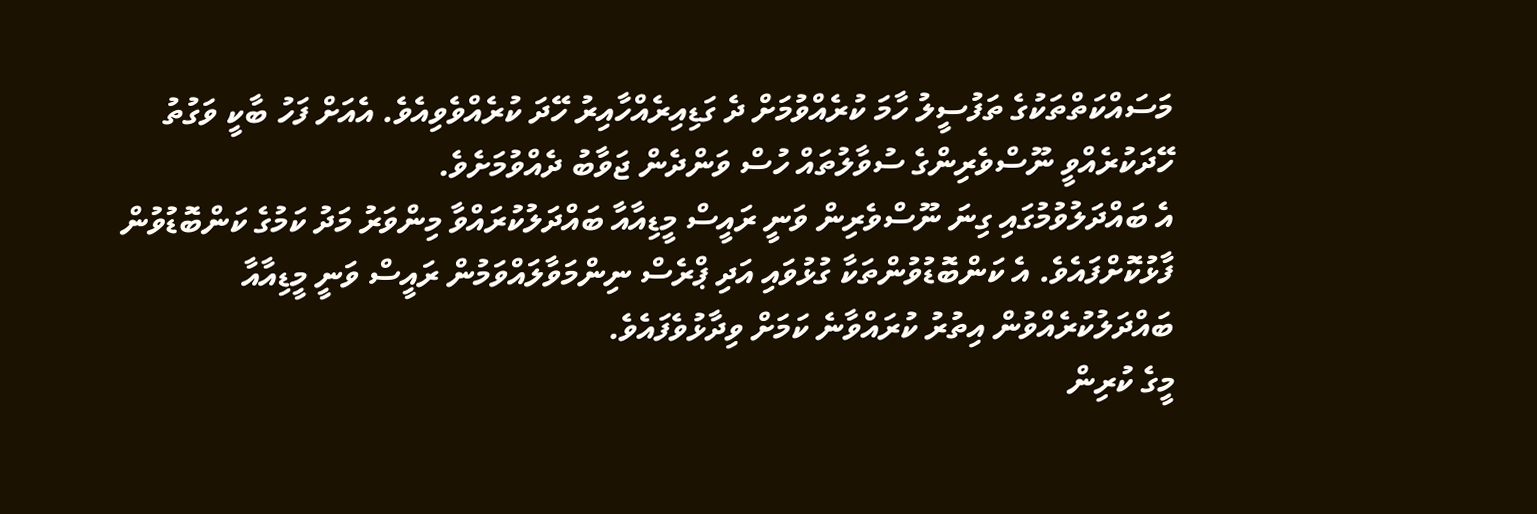މަސައްކަތްތަކުގެ ތަފުސީލު ހާމަ ކުރެއްވުމަށް ދެ ގަޑިއިރެއްހާއިރު ހޭދަ ކުރެއްވެވިއެވެ. އެއަށް ފަހު ބާކީ ވަގުތު ހޭދަކުރެއްވީ ނޫސްވެރިންގެ ސުވާލުތައް ހުސް ވަންދެން ޖަވާބު ދެއްވުމަށެވެ.
އެ ބައްދަލުވުމުގައި ގިނަ ނޫސްވެރިން ވަނީ ރައީސް މީޑިއާއާ ބައްދަލުކުރައްވާ މިންވަރު މަދު ކަމުގެ ކަންބޮޑުވުން ފާޅުކޮށްފައެވެ. އެ ކަންބޮޑުވުންތަކާ ގުޅުވައި އަދި ޕްރެސް ނިންމަވާލައްވަމުން ރައީސް ވަނީ މީޑިއާއާ ބައްދަލުކުރެއްވުން އިތުރު ކުރައްވާނެ ކަމަށް ވިދާޅުވެފައެވެ.
މީގެ ކުރިން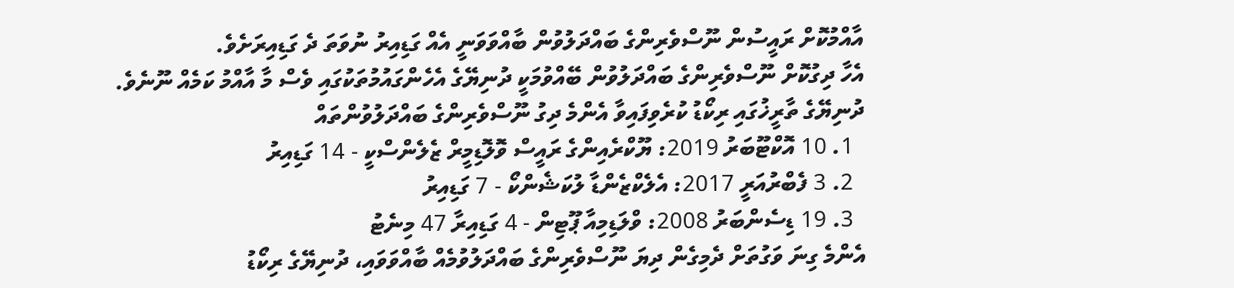އާއްމުކޮށް ރައީސުން ނޫސްވެރިންގެ ބައްދަލުވުން ބާއްވަވަނީ އެއް ގަޑިއިރު ނުވަތަ ދެ ގަޑިއިރަށެވެ.
އެހާ ދިގުކޮށް ނޫސްވެރިންގެ ބައްދަލުވުން ބޭއްވުމަކީ ދުނިޔޭގެ އެހެންގައުމުތަކުގައި ވެސް މާ އާއްމު ކަމެއް ނޫނެވެ.
ދުނިޔޭގެ ތާރީޚުގައި ރިކޯޑު ކުރެވިފައިވާ އެންމެ ދިގު ނޫސްވެރިންގެ ބައްދަލުވުންތައް
  1. 10 އޮކްޓޫބަރު 2019: ޔޫކްރެއިންގެ ރައީސް ވޮލޮޑިމީރް ޒެލެންސްކީ - 14 ގަޑިއިރު
  2. 3 ފެބްރުއަރީ 2017: އެލެކްޒެންޑާ ލުކަޝެންކޯ - 7 ގަޑިއިރު
  3. 19 ޑިސެންބަރު 2008: ވްލަޑިމިއާ ޕޫޓިން - 4 ގަޑިއިރާ 47 މިނެޓު
އެންމެ ގިނަ ވަގުތަށް ދެމިގެން ދިޔަ ނޫސްވެރިންގެ ބައްދަލުވުމެއް ބާއްވަވައި، ދުނިޔޭގެ ރިކޯޑު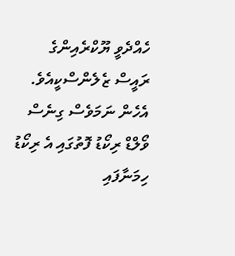ހެއްދެވީ ޔޫކްރެއިންގެ ރައީސް ޒެލެންސްކީއެވެ. އެހެން ނަމަވެސް ގިނެސް ވޯލްޑް ރިކޯޑު ފޮތުގައި އެ ރިކޯޑު ހިމަނާފައި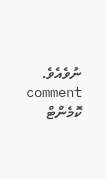ނުވެއެވެ.
comment ކޮމެންޓް